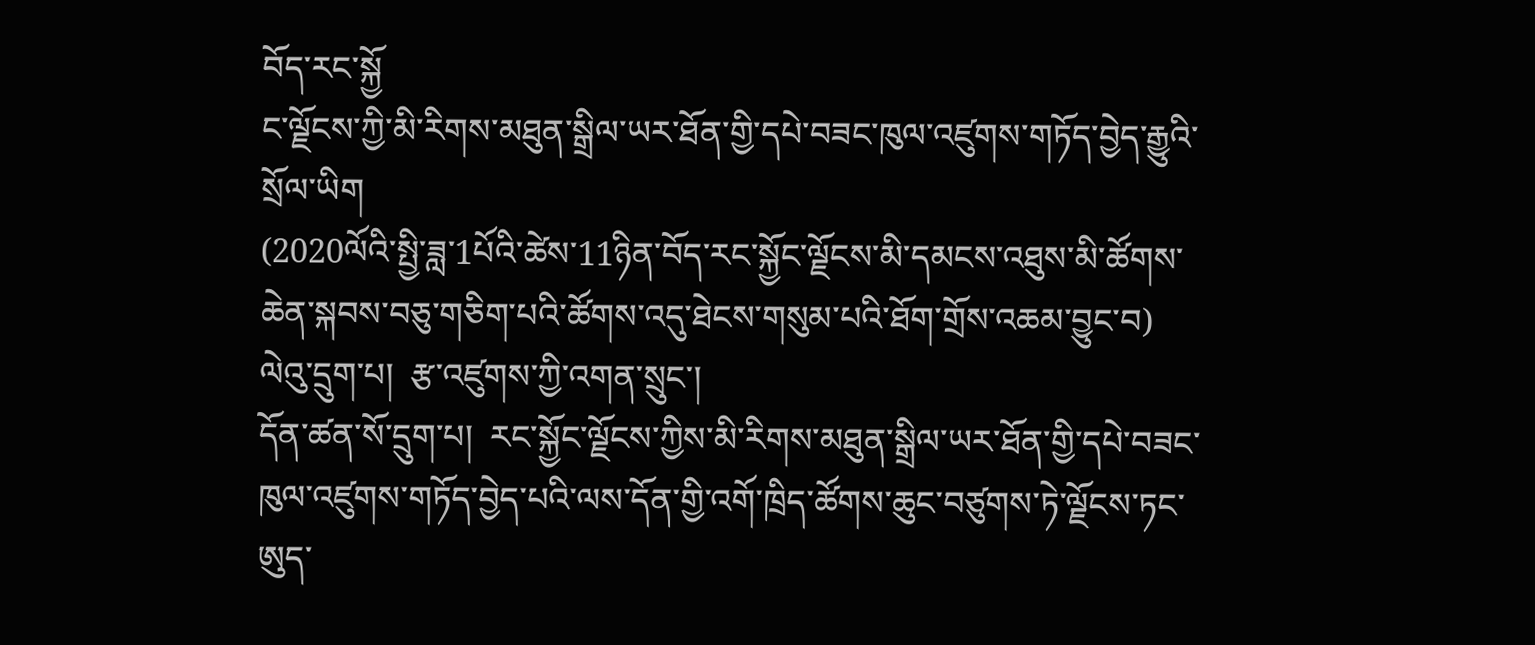བོད་རང་སྐྱོ
ང་ལྗོངས་ཀྱི་མི་རིགས་མཐུན་སྒྲིལ་ཡར་ཐོན་གྱི་དཔེ་བཟང་ཁུལ་འཛུགས་གཏོད་བྱེད་རྒྱུའི་སྲོལ་ཡིག
(2020ལོའི་སྤྱི་ཟླ་1པོའི་ཚེས་11ཉིན་བོད་རང་སྐྱོང་ལྗོངས་མི་དམངས་འཐུས་མི་ཚོགས་ཆེན་སྐབས་བཅུ་གཅིག་པའི་ཚོགས་འདུ་ཐེངས་གསུམ་པའི་ཐོག་གྲོས་འཆམ་བྱུང་བ)
ལེའུ་དྲུག་པ།  རྩ་འཛུགས་ཀྱི་འགན་སྲུང་།
དོན་ཚན་སོ་དྲུག་པ།  རང་སྐྱོང་ལྗོངས་ཀྱིས་མི་རིགས་མཐུན་སྒྲིལ་ཡར་ཐོན་གྱི་དཔེ་བཟང་ཁུལ་འཛུགས་གཏོད་བྱེད་པའི་ལས་དོན་གྱི་འགོ་ཁྲིད་ཚོགས་ཆུང་བཙུགས་ཏེ་ལྗོངས་ཏང་ཨུད་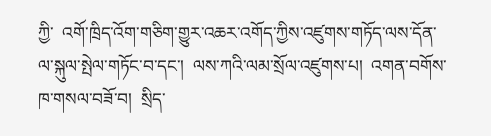ཀྱི་  འགོ་ཁྲིད་འོག་གཅིག་གྱུར་འཆར་འགོད་ཀྱིས་འཛུགས་གཏོད་ལས་དོན་ལ་སྐུལ་སྤེལ་གཏོང་བ་དང་།  ལས་ཀའི་ལམ་སྲོལ་འཛུགས་པ།  འགན་བགོས་ཁ་གསལ་བཟོ་བ།  སྲིད་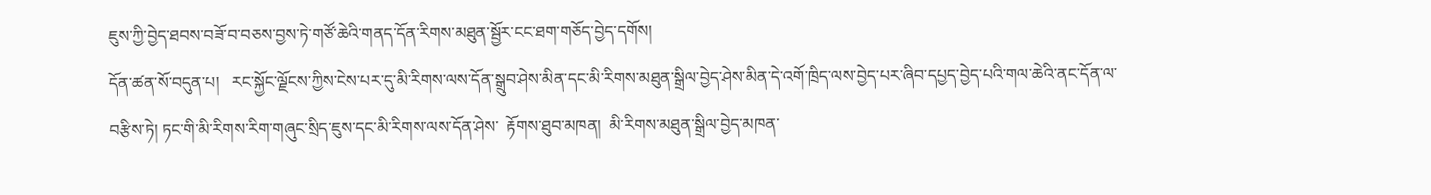ཇུས་ཀྱི་བྱེད་ཐབས་བཟོ་བ་བཅས་བྱས་ཏེ་གཙོ་ཆེའི་གནད་དོན་རིགས་མཐུན་སྦྱོར་ངང་ཐག་གཅོད་བྱེད་དགོས།
དོན་ཚན་སོ་བདུན་པ།   རང་སྐྱོང་ལྗོངས་ཀྱིས་ངེས་པར་དུ་མི་རིགས་ལས་དོན་སྒྲུབ་ཤེས་མིན་དང་མི་རིགས་མཐུན་སྒྲིལ་བྱེད་ཤེས་མིན་དེ་འགོ་ཁྲིད་ལས་བྱེད་པར་ཞིབ་དཔྱད་བྱེད་པའི་གལ་ཆེའི་ནང་དོན་ལ་བརྩིས་ཏེ། ཏང་གི་མི་རིགས་རིག་གཞུང་སྲིད་ཇུས་དང་མི་རིགས་ལས་དོན་ཤེས་  རྟོགས་ཐུབ་མཁན།  མི་རིགས་མཐུན་སྒྲིལ་བྱེད་མཁན་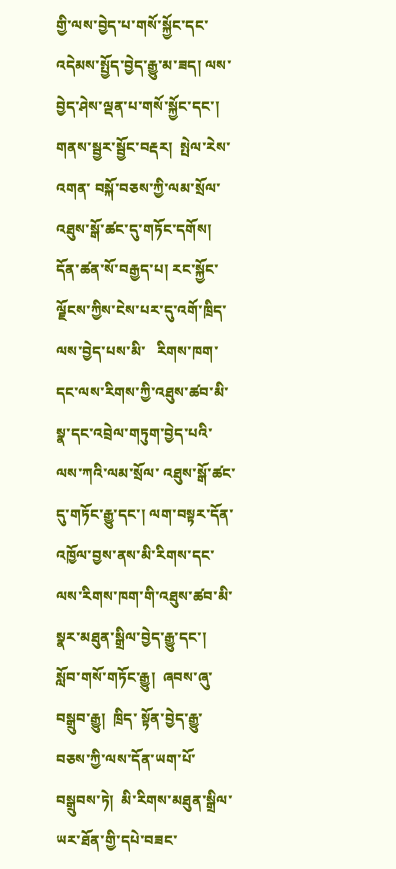གྱི་ལས་བྱེད་པ་གསོ་སྐྱོང་དང་འདེམས་སྤྱོད་བྱེད་རྒྱུ་མ་ཟད། ལས་བྱེད་ཤེས་ལྡན་པ་གསོ་སྐྱོང་དང་། གནས་སྦྱར་སྦྱོང་བརྡར།  སྤེལ་རེས་འགན་ བསྐོ་བཅས་ཀྱི་ལམ་སྲོལ་འཐུས་སྒོ་ཚང་དུ་གཏོང་དགོས།
དོན་ཚན་སོ་བརྒྱད་པ། རང་སྐྱོང་ལྗོངས་ཀྱིས་ངེས་པར་དུ་འགོ་ཁྲིད་ལས་བྱེད་པས་མི་   རིགས་ཁག་དང་ལས་རིགས་ཀྱི་འཐུས་ཚབ་མི་སྣ་དང་འབྲེལ་གཏུག་བྱེད་པའི་ལས་ཀའི་ལམ་སྲོལ་ འཐུས་སྒོ་ཚང་དུ་གཏོང་རྒྱུ་དང་། ལག་བསྟར་དོན་འཁྱོལ་བྱས་ནས་མི་རིགས་དང་ལས་རིགས་ཁག་གི་འཐུས་ཚབ་མི་སྣར་མཐུན་སྒྲིལ་བྱེད་རྒྱུ་དང་།  སློབ་གསོ་གཏོང་རྒྱུ།  ཞབས་ཞུ་བསྒྲུབ་རྒྱུ།  ཁྲིད་ སྟོན་བྱེད་རྒྱུ་བཅས་ཀྱི་ལས་དོན་ཡག་པོ་བསྒྲུབས་ཏེ།  མི་རིགས་མཐུན་སྒྲིལ་ཡར་ཐོན་གྱི་དཔེ་བཟང་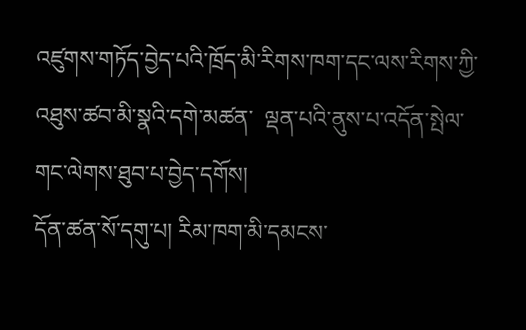འཛུགས་གཏོད་བྱེད་པའི་ཁྲོད་མི་རིགས་ཁག་དང་ལས་རིགས་ཀྱི་འཐུས་ཚབ་མི་སྣའི་དགེ་མཚན་  ལྡན་པའི་ནུས་པ་འདོན་སྤེལ་གང་ལེགས་ཐུབ་པ་བྱེད་དགོས།
དོན་ཚན་སོ་དགུ་པ། རིམ་ཁག་མི་དམངས་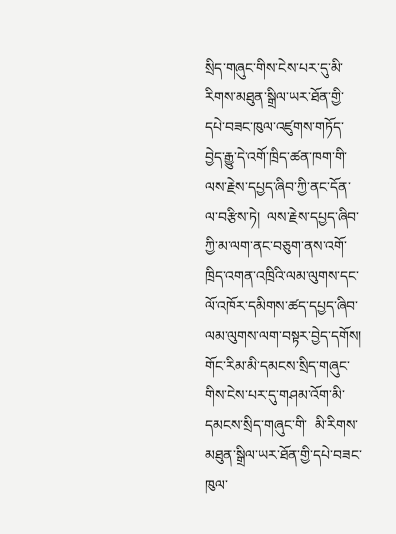སྲིད་གཞུང་གིས་ངེས་པར་དུ་མི་རིགས་མཐུན་སྒྲིལ་ཡར་ཐོན་གྱི་དཔེ་བཟང་ཁུལ་འཛུགས་གཏོད་བྱེད་རྒྱུ་དེ་འགོ་ཁྲིད་ཚན་ཁག་གི་ལས་རྗེས་དཔྱད་ཞིབ་ཀྱི་ནང་དོན་ལ་བརྩིས་ཏེ།  ལས་རྗེས་དཔྱད་ཞིབ་ཀྱི་མ་ལག་ནང་བཅུག་ནས་འགོ་ཁྲིད་འགན་འཁྲིའི་ལམ་ལུགས་དང་ལོ་འཁོར་དམིགས་ཚད་དཔྱད་ཞིབ་ལམ་ལུགས་ལག་བསྟར་བྱེད་དགོས།
གོང་རིམ་མི་དམངས་སྲིད་གཞུང་གིས་ངེས་པར་དུ་གཤམ་འོག་མི་དམངས་སྲིད་གཞུང་གི་  མི་རིགས་མཐུན་སྒྲིལ་ཡར་ཐོན་གྱི་དཔེ་བཟང་ཁུལ་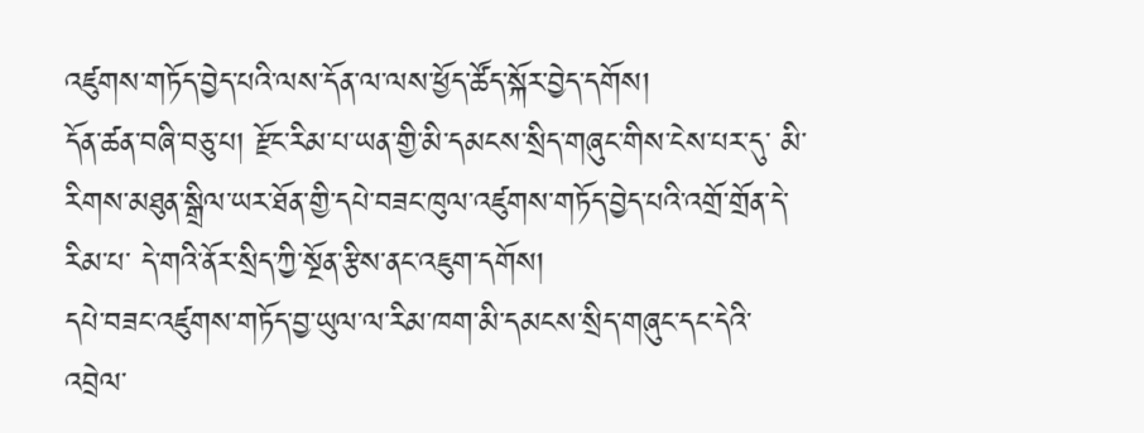འཛུགས་གཏོད་བྱེད་པའི་ལས་དོན་ལ་ལས་ཕྱོད་ཚོད་སྐོར་བྱེད་དགོས།
དོན་ཚན་བཞི་བཅུ་པ། རྫོང་རིམ་པ་ཡན་གྱི་མི་དམངས་སྲིད་གཞུང་གིས་ངེས་པར་དུ་ མི་རིགས་མཐུན་སྒྲིལ་ཡར་ཐོན་གྱི་དཔེ་བཟང་ཁུལ་འཛུགས་གཏོད་བྱེད་པའི་འགྲོ་གྲོན་དེ་རིམ་པ་ དེ་གའི་ནོར་སྲིད་ཀྱི་སྔོན་རྩིས་ནང་འཇུག་དགོས།
དཔེ་བཟང་འཛུགས་གཏོད་བྱ་ཡུལ་ལ་རིམ་ཁག་མི་དམངས་སྲིད་གཞུང་དང་དེའི་འབྲེལ་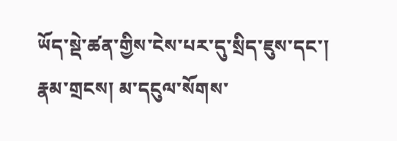ཡོད་སྡེ་ཚན་གྱིས་ངེས་པར་དུ་སྲིད་ཇུས་དང་།  རྣམ་གྲངས། མ་དངུལ་སོགས་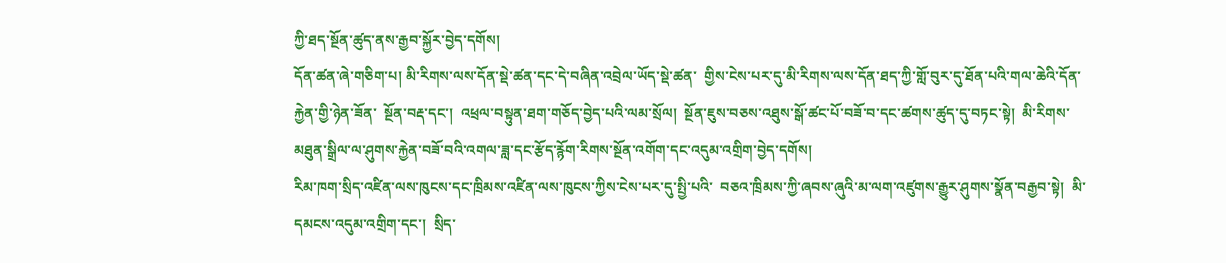ཀྱི་ཐད་སྔོན་ཚུད་ནས་རྒྱབ་སྐྱོར་བྱེད་དགོས།
དོན་ཚན་ཞེ་གཅིག་པ། མི་རིགས་ལས་དོན་སྡེ་ཚན་དང་དེ་བཞིན་འབྲེལ་ཡོད་སྡེ་ཚན་  གྱིས་ངེས་པར་དུ་མི་རིགས་ལས་དོན་ཐད་ཀྱི་གློ་བུར་དུ་ཐོན་པའི་གལ་ཆེའི་དོན་རྐྱེན་གྱི་ཉེན་ཟོན་  སྔོན་བརྡ་དང་།  འཕྲལ་བསྟུན་ཐག་གཅོད་བྱེད་པའི་ལམ་སྲོལ།  སྔོན་ཇུས་བཅས་འཐུས་སྒོ་ཚང་པོ་བཟོ་བ་དང་ཚགས་ཚུད་དུ་བཏང་སྟེ།  མི་རིགས་མཐུན་སྒྲིལ་ལ་ཤུགས་རྐྱེན་བཟོ་བའི་འགལ་ཟླ་དང་རྩོད་རྙོག་རིགས་སྔོན་འགོག་དང་འདུམ་འགྲིག་བྱེད་དགོས།
རིམ་ཁག་སྲིད་འཛིན་ལས་ཁུངས་དང་ཁྲིམས་འཛིན་ལས་ཁུངས་ཀྱིས་ངེས་པར་དུ་སྤྱི་པའི་  བཅའ་ཁྲིམས་ཀྱི་ཞབས་ཞུའི་མ་ལག་འཛུགས་རྒྱུར་ཤུགས་སྣོན་བརྒྱབ་སྟེ།  མི་དམངས་འདུམ་འགྲིག་དང་།  སྲིད་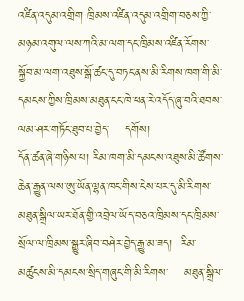འཛིན་འདུམ་འགྲིག ཁྲིམས་འཛིན་འདུམ་འགྲིག་བཅས་ཀྱི་མཉམ་འགུལ་ལས་ཀའི་མ་ལག་དང་ཁྲིམས་འཛིན་རོགས་སྐྱོབ་མ་ལག་འཐུས་སྒོ་ཚང་དུ་བཏང་ནས་མི་རིགས་ཁག་གི་མི་     དམངས་ཀྱིས་ཁྲིམས་མཐུན་ངང་ཁེ་ཕན་རེ་འདོད་ཞུ་བའི་ཐབས་ལམ་ཤར་གཏོང་ཐུབ་པ་བྱེད་    དགོས།
དོན་ཚན་ཞེ་གཉིས་པ། རིམ་ཁག་མི་དམངས་འཐུས་མི་ཚོགས་ཆེན་རྒྱུན་ལས་ཨུ་ཡོན་ལྷན་ཁང་གིས་ངེས་པར་དུ་མི་རིགས་མཐུན་སྒྲིལ་ཡར་ཐོན་གྱི་འབྲེལ་ཡོད་བཅའ་ཁྲིམས་དང་ཁྲིམས་སྲོལ་ལ་ཁྲིམས་སྒྱུར་ཞིབ་བཤེར་བྱེད་རྒྱུ་མ་ཟད།  རིམ་མཚུངས་མི་དམངས་སྲིད་གཞུང་གི་མི་རིགས་    མཐུན་སྒྲིལ་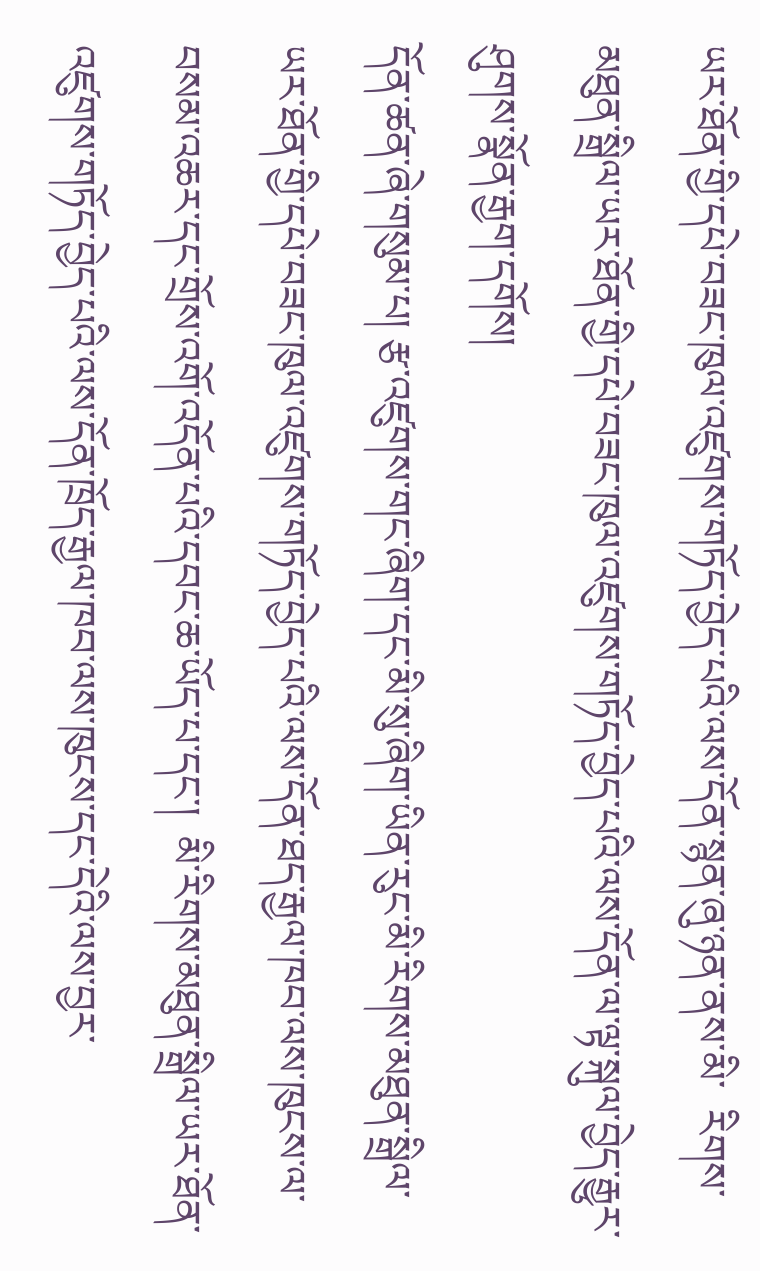ཡར་ཐོན་གྱི་དཔེ་བཟང་ཁུལ་འཛུགས་གཏོད་བྱེད་པའི་ལས་དོན་སྙན་ཞུ་ཉན་ནས་མི་  རིགས་མཐུན་སྒྲིལ་ཡར་ཐོན་གྱི་དཔེ་བཟང་ཁུལ་འཛུགས་གཏོད་བྱེད་པའི་ལས་དོན་ལ་ལྟ་སྐུལ་བྱེད་རྒྱུར་ཤུགས་སྣོན་རྒྱག་དགོས།
དོན་ཚན་ཞེ་གསུམ་པ། རྩ་འཛུགས་གང་ཞིག་དང་མི་སུ་ཞིག་ཡིན་རུང་མི་རིགས་མཐུན་སྒྲིལ་ཡར་ཐོན་གྱི་དཔེ་བཟང་ཁུལ་འཛུགས་གཏོད་བྱེད་པའི་ལས་དོན་ཐད་རྒྱལ་ཁབ་ལས་ཁུངས་ལ་བསམ་འཆར་དང་གྲོས་འགོ་འདོན་པའི་དབང་ཆ་ཡོད་པ་དང་།  མི་རིགས་མཐུན་སྒྲིལ་ཡར་ཐོན་ འཛུགས་གཏོད་བྱེད་པའི་ལས་དོན་ཁྲོད་རྒྱལ་ཁབ་ལས་ཁུངས་དང་དེའི་ལས་བྱར་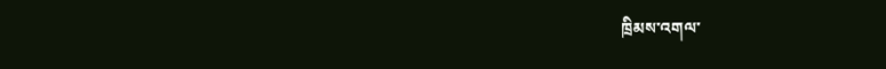ཁྲིམས་འགལ་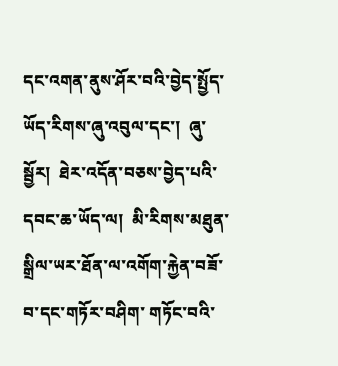དང་འགན་ནུས་ཤོར་བའི་བྱེད་སྤྱོད་ཡོད་རིགས་ཞུ་འབུལ་དང་།  ཞུ་སྦྱོར།  ཐེར་འདོན་བཅས་བྱེད་པའི་དབང་ཆ་ཡོད་ལ།  མི་རིགས་མཐུན་སྒྲིལ་ཡར་ཐོན་ལ་འགོག་རྐྱེན་བཟོ་བ་དང་གཏོར་བཤིག་ གཏོང་བའི་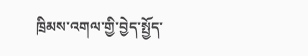ཁྲིམས་འགལ་གྱི་བྱེད་སྤྱོད་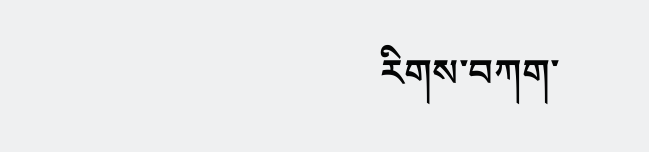རིགས་བཀག་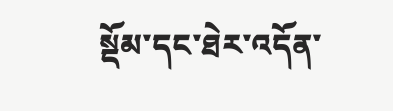སྡོམ་དང་ཐེར་འདོན་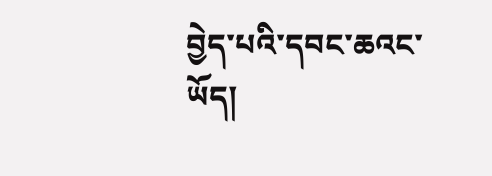བྱེད་པའི་དབང་ཆའང་ཡོད།